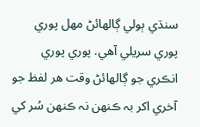سنڌي ٻولي ڳالهائڻ مھل پوري پوري سريلي آھي. پوري پوري انڪري جو ڳالهائڻ وقت ھر لفظ جو آخري اکر بہ ڪنھن نہ ڪنھن سُر کي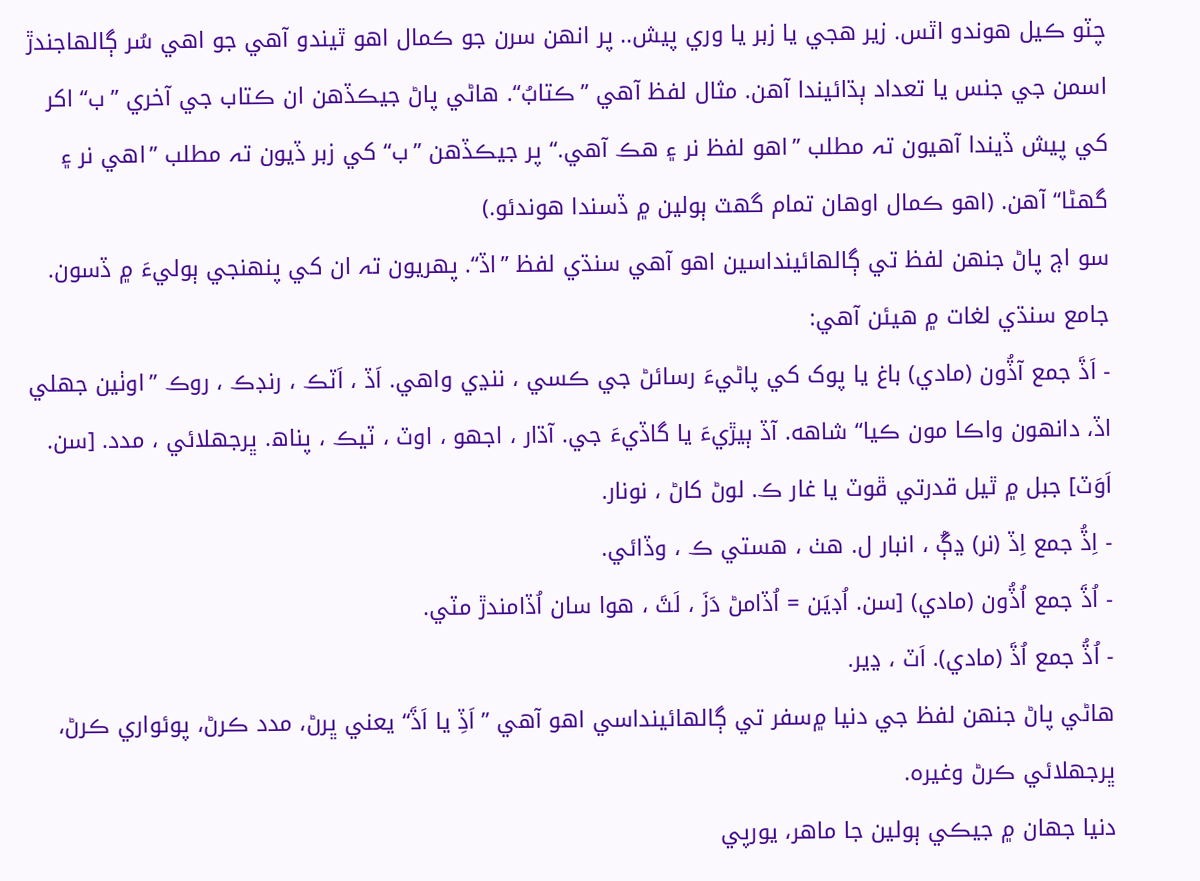چٽو ڪيل ھوندو اٿس. زير ھجي يا زبر يا وري پيش.. پر انھن سرن جو ڪمال اھو ٿيندو آھي جو اھي سُر ڳالهاجندڙ اسمن جي جنس يا تعداد ٻڌائيندا آھن. مثال لفظ آھي ”ڪتابُ“. ھاڻي پاڻ جيڪڏھن ان ڪتاب جي آخري ”ب“ اکر کي پيش ڏيندا آھيون تہ مطلب ”اھو لفظ نر ۽ ھڪ آھي.“ پر جيڪڏھن ”ب“ کي زبر ڏيون تہ مطلب ”اھي نر ۽ گهڻا“ آھن. (اھو ڪمال اوھان تمام گهٽ ٻولين ۾ ڏسندا ھوندئو.)
سو اڄ پاڻ جنھن لفظ تي ڳالهائينداسين اھو آھي سنڌي لفظ ”اڏ“. پھريون تہ ان کي پنھنجي ٻوليءَ ۾ ڏسون. جامع سنڌي لغات ۾ ھيئن آھي:
- اَڏَ جمع آڏُون (مادي) باغ يا پوک کي پاڻيءَ رسائڻ جي ڪسي ، ننڍي واهي. اَڏ ، اَٽڪ ، رنڊڪ ، روڪ ”اوٺين جهلي اڏ، دانھون واڪا مون ڪيا“ شاهه. آڏ ٻيڙيءَ يا گاڏيءَ جي. آڌار ، اجهو ، اوٽ ، ٽيڪ ، پناھ. ڀرجهلائي ، مدد. [سن. اَوَٽ] جبل ۾ ٿيل قدرتي ڦوٽ يا غار ڪ. لوڻ کاڻ ، نونار.
- اِڏُ جمع اِڏ (نر) ڍڳُ ، انبار ل. هٺ ، هستي ڪ ، وڏائي.
- اُڏَ جمع اُڏُون (مادي) [سن. اُڊيَن = اُڏامڻ دَزَ ، لَٽَ ، هوا سان اُڏامندڙ مٽي.
- اُڏُ جمع اُڏَ (مادي). اَٽ ، ڍير.
ھاڻي پاڻ جنھن لفظ جي دنيا ۾سفر تي ڳالھائينداسي اھو آھي ”اَڏِ يا اَڏَ“ يعني ڀرڻ، مدد ڪرڻ، پوئواري ڪرڻ، ڀرجهلائي ڪرڻ وغيره.
دنيا جھان ۾ جيڪي ٻولين جا ماھر، يورپي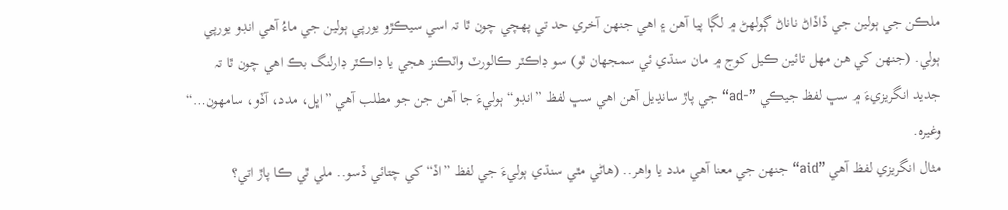ملڪن جي ٻولين جي ڏاڏاڻ ناناڻ ڳولھڻ ۾ لڳا پيا آھن ۽ اھي جنھن آخري حد تي پھچي چون ٿا تہ اسي سيڪڙو يورپي ٻولين جي ماءُ آھي انڊو يورپي ٻولي. (جنھن کي ھن مھل تائين ڪيل کوج ۾ مان سنڌي ئي سمجهان ٿو) سو ڊاڪٽر ڪالورٽ واٽڪنز ھجي يا ڊاڪٽر ڊارلنگ بڪ اھي چون ٿا تہ جديد انگريزيءَ ۾ سڀ لفظ جيڪي ”-ad“ جي پاڙ سانڍيل آھن اھي سڀ لفظ ”انڊو“ ٻوليءَ جا آھن جن جو مطلب آھي ”اڀل، مدد، آڏو، سامهون…“ وغيره.
مثال انگريزي لفظ آھي ”aid“ جنھن جي معنا آھي مدد يا واھر.. (ھاڻي مٿي سنڌي ٻوليءَ جي لفظ ”اڏ“ کي چتائي ڏسو.. ملي ٿي ڪا پاڙ اتي؟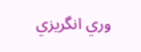وري انگريزي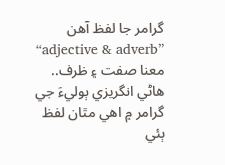گرامر جا لفظ آھن ”adjective & adverb“ معنا صفت ۽ ظرف.. ھاڻي انگريزي ٻوليءَ جي گرامر ۾ اھي مٿان لفظ ٻئي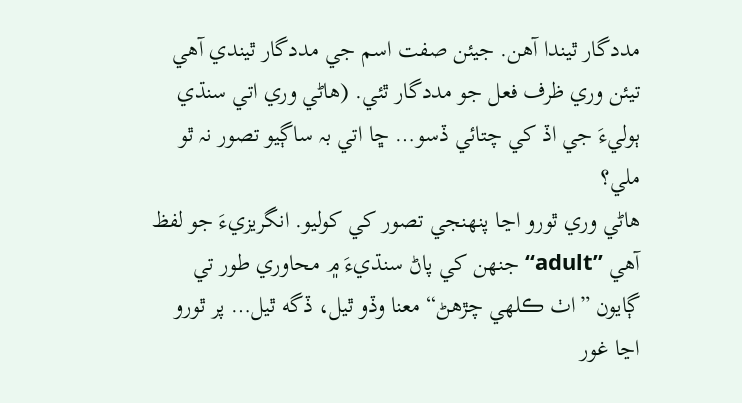مددگار ٿيندا آھن. جيئن صفت اسم جي مددگار ٿيندي آھي تيئن وري ظرف فعل جو مددگار ٿئي. (ھاڻي وري اتي سنڌي ٻوليءَ جي اڏ کي چتائي ڏسو… ڇا اتي بہ ساڳيو تصور نہ ٿو ملي؟
ھاڻي وري ٿورو اڃا پنھنجي تصور کي کوليو. انگريزيءَ جو لفظ آھي ”adult“ جنھن کي پاڻ سنڌيءَ ۾ محاوري طور تي ڳايون ”اٺ ڪلھي چڙھڻ“ معنا وڏو ٿيل، ڏگه ٿيل… پر ٿورو اڃا غور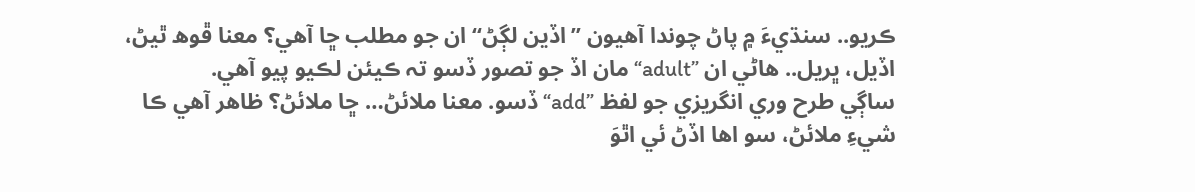ڪريو.. سنڌيءَ ۾ پاڻ چوندا آھيون ”اڏين لڳڻ“ ان جو مطلب ڇا آھي؟ معنا ڦوھ ٿيڻ، اڏيل، ڀريل.. ھاڻي ان ”adult“ مان اڏ جو تصور ڏسو تہ ڪيئن لڪيو پيو آھي.
ساڳي طرح وري انگريزي جو لفظ ”add“ ڏسو. معنا ملائڻ… ڇا ملائڻ؟ ظاھر آھي ڪا شيءِ ملائڻ، سو اھا اڏڻ ئي اٿوَ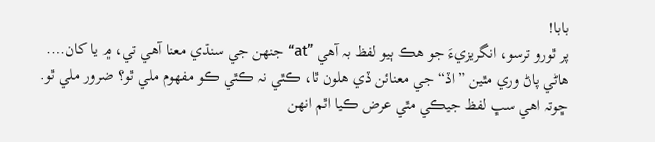بابا!
پر ٿورو ترسو، انگريزيءَ جو ھڪ ٻيو لفظ بہ آھي ”at“ جنھن جي سنڌي معنا آھي تي، ۾ يا کان…. ھاڻي پاڻ وري مٿين ”اڏ“ جي معنائن ڏي ھلون ٿا، ڪٿي نہ ڪٿي ڪو مفھوم ملي ٿو؟ ضرور ملي ٿو.
ڇوتہ اھي سڀ لفظ جيڪي مٿي عرض ڪيا اٿم انھن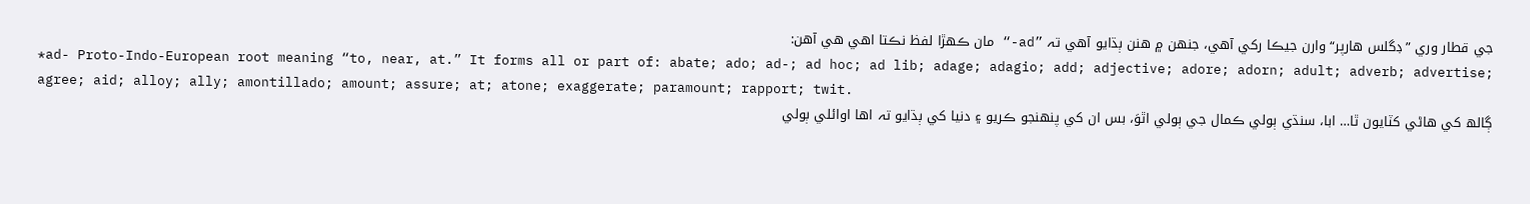جي قطار وري ”ڊگلس ھارپر“ وارن جيڪا رکي آھي، جنھن ۾ ھنن ٻڌايو آھي تہ ”ad-“ مان ڪھڙا لفظ نڪتا اھي ھي آھن:
*ad- Proto-Indo-European root meaning “to, near, at.” It forms all or part of: abate; ado; ad-; ad hoc; ad lib; adage; adagio; add; adjective; adore; adorn; adult; adverb; advertise; agree; aid; alloy; ally; amontillado; amount; assure; at; atone; exaggerate; paramount; rapport; twit.
ڳالھ کي ھاڻي کٽايون ٿا… ابا، سنڌي ٻولي ڪمال جي ٻولي اٿوَ، بس ان کي پنھنجو ڪريو ۽ دنيا کي ٻڌايو تہ اھا اوائلي ٻولي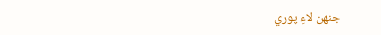جنھن لاءِ پوري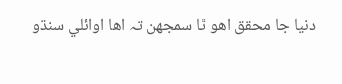دنيا جا محقق اھو ٿا سمجهن تہ اھا اوائلي سنڌو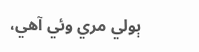ٻولي مري وئي آھي،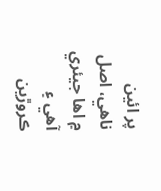پر ائين ناھي، اصل ۾ اھا جيئري آھي ۽ ڪروڙين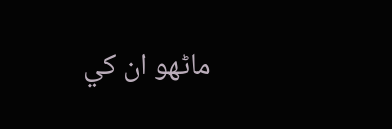ماڻهو ان کي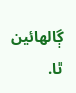ڳالهائين ٿا.